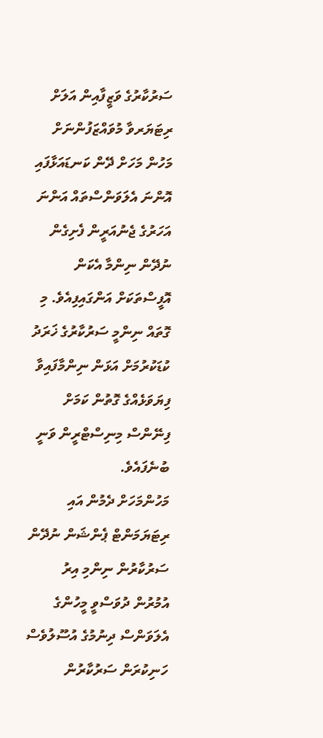ސަރުކާރުގެ ވަޒީފާއިން އަލަށް ރިޓަޔަރވާ މުވައްޒަފުންނަށް މަހުން މަހަށް ދޭން ކަނޑައަޅާފައި އޮންނަ އެލަވަންސްތައް އަންނަ އަހަރުގެ ޖެނުއަރީން ފެށިގެން ނުދޭން ނިންމާ އެކަން އޮފީސްތަކަށް އަންގައިފިއެވެ. މި ގޮތައް ނިންމީ ސަރުކާރުގެ ޚަރަދު ކުޑަކުރުމަށް އަޅަން ނިންމާފައިވާ ފިޔަވަޅެއްގެ ގޮތުން ކަމަށް ފިނޭންސް މިނިސްޓްރީން ވަނީ ބުނެފައެވެ.
މަހުންމަހަށް ދެމުން އައި ރިޓަޔަމަންޓް ޕެންޝަން ނުދޭން ސަރުކާރުން ނިންމި އިރު އުމުރުން ދުވަސްވީ މީހުންގެ އެލަވަންސް ދިނުމުގެ އުސޫލުވެސް ހަނިކުރަން ސަރުކާރުން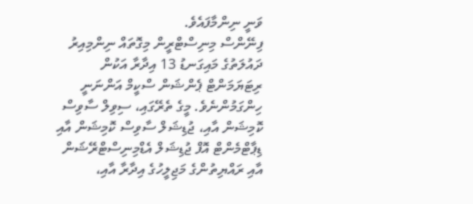ވަނީ ނިންމާފައެވެ.
ފިނޭންސް މިނިސްޓްރީން މިގޮތައް ނިންމިއިރު ދައުލަތުގެ މައިގަނޑު 13 އިދާރާ އަކުން ރިޓަޔަމަންޓް ޕެންޝަން ސްކީމް އަންނަނީ ހިންގަމުންނެވެ. މީގެ ތެރޭގައި، ސިވިލް ސާވިސް ކޮމިޝަން އާއި، ޖުޑިޝަލް ސާވިސް ކޮމިޝަން އާއި ޑިޕާޓްމެންޓް އޮފް ޖުޑިޝަލް އެޑްމިނިސްޓްރޭޝަން އާއި ރައްޔިތުންގެ މަޖިލީހުގެ އިދާރާ އާއި،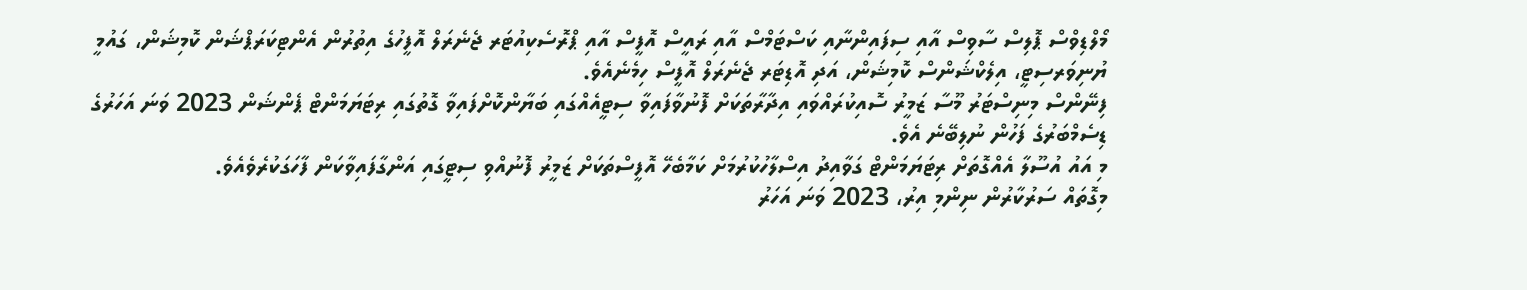މޯލްޑިވްސް ޕޮލިސް ސާވިސް އާއި ސިފައިންނާއި ކަސްޓަމްސް އާއި ރައީސް އޮފީސް އާއި ޕްރޮސެކިއުޓަރ ޖެނެރަލް އޮފީހުގެ އިތުރުން އެންޓިކަރަޕްޝަން ކޮމިޝަން، ގައުމީ ޔުނިވަރސިޓީ، އިލެކްޝަންސް ކޮމިޝަން، އަދި އޮޑިޓަރ ޖެނެރަލް އޮފީސް ހިމެނެއެވެ.
ފިނޭންސް މިނިސްޓަރު މޫސާ ޒަމީރު ސޮއިކުރައްވައި އިދާރާތަކަށް ފޮނުވާފައިވާ ސިޓީއެއްގައި ބަޔާންކޮށްފައިވާ ގޮތުގައި ރިޓަޔަމަންޓް ޕެންޝަން 2023 ވަނަ އަހަރުގެ ޑިސެމްބަރުގެ ފަހުން ނުލިބޭނެ އެވެ.
މި އައު އުސޫލާ އެއްގޮތަށް ރިޓަޔަމަންޓް ގަވާއިދު އިސްލާހުކުރުމަށް ކަމާބެހޭ އޮފީސްތަކަށް ޒަމީރު ފޮނުއްވި ސިޓީގައި އަންގާފައިވާކަން ފާހަގަކުރެވެއެވެ.
މިގޮތައް ސަރުކާރުން ނިންމި އިރު، 2023 ވަނަ އަހަރު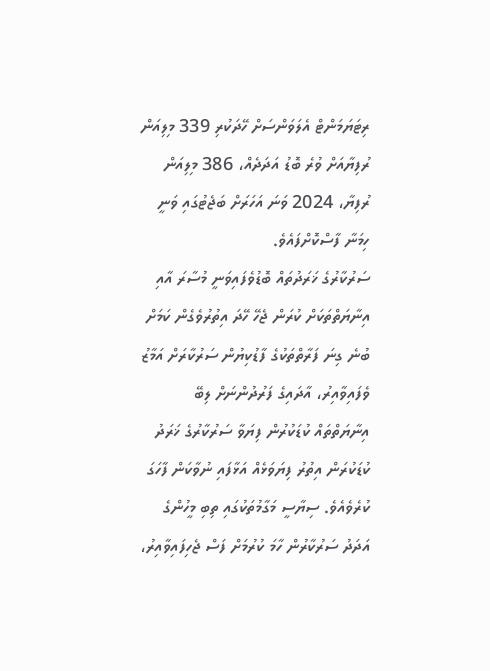ރިޓަޔަމަންޓް އެލަވަންސަށް ހޭދަކުރި 339 މިލިއަން ރުފިޔާއަށް ވުރެ ބޮޑު އަދަދެއް، 386 މިލިއަން ރުފިޔާ، 2024 ވަނަ އަހަރަށް ބަޖެޓުގައި ވަނީ ހިމަނާ ފާސްކޮށްފައެވެ.
ސަރުކާރުގެ ޚަރަދުތައް ބޮޑުވެފައިވަނީ މުސާރަ އާއި އިނާޔަތްތަކަށް ކުރަން ޖެހޭ ހޭދަ އިތުރުވެގެން ކަމަށް ބުނެ ގިނަ ފަރާތްތަކުގެ ފާޑުކިޔުން ސަރުކާރަށް އަމާޒު ވެފައިވާއިރު، އާދައިގެ ފަރުދުންނަށް ލިބޭ އިނާޔަތްތައް ކުޑަކުރުން ފިޔަވާ ސަރުކާރުގެ ޚަރަދު ކުޑަކުރަން އިތުރު ފިޔަވަޅެއް އަޅާފައި ނުވާކަން ފާހަގަ ކުރެވެއެވެ. ސިޔާސީ މަގާމުތަކުގައި ތިބި މީހުންގެ އަދަދު ސަރުކާރުން ހާމަ ކުރުމަށް ފަސް ޖެހިފައިވާއިރު،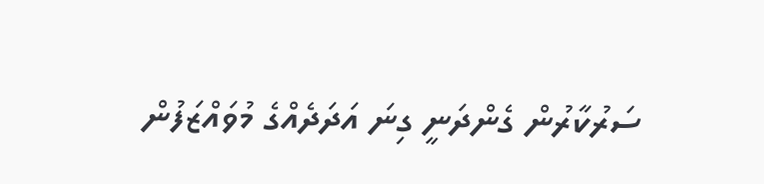ސަރުކާރުން ގެންދަނީ ގިނަ އަދަދެއްގެ މުވައްޒަފުން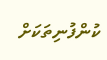ކުންފުނިތަކަށް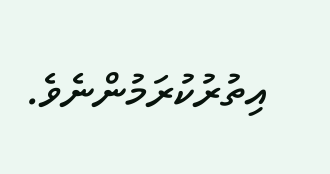އިތުރުކުރަމުންނެވެ.